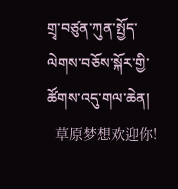གྲྭ་བཙུན་ཀུན་སྤྱོད་ལེགས་བཅོས་སྐོར་གྱི་ཚོགས་འདུ་གལ་ཆེན།
  草原梦想欢迎你!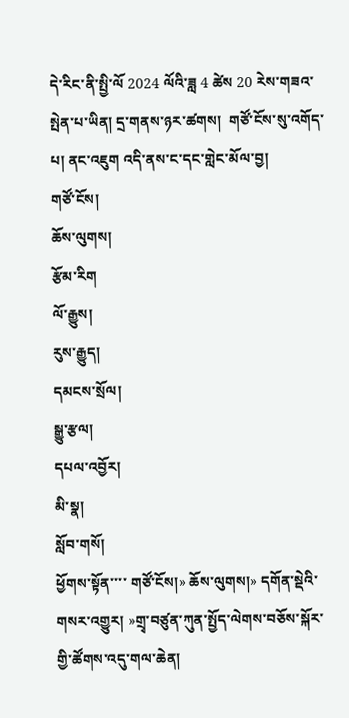དེ་རིང་ནི་སྤྱི་ལོ 2024 ལོའི་ཟླ 4 ཚེས 20 རེས་གཟའ་སྤེན་པ་ཡིན། དྲ་གནས་ཉར་ཚགས།  གཙོ་ངོས་སུ་འགོད་པ། ནང་འཇུག འདི་ནས་ང་དང་གླེང་མོལ་བྱ།
གཙོ་ངོས།
ཆོས་ལུགས།
རྩོམ་རིག
ལོ་རྒྱུས།
རུས་རྒྱུད།
དམངས་སྲོལ།
སྒྱུ་རྩལ།
དཔལ་འབྱོར།
མི་སྣ།
སློབ་གསོ།
ཕྱོགས་སྟོན་་་་ གཙོ་ངོས།» ཆོས་ལུགས།» དགོན་སྡེའི་གསར་འགྱུར། »གྲྭ་བཙུན་ཀུན་སྤྱོད་ལེགས་བཅོས་སྐོར་གྱི་ཚོགས་འདུ་གལ་ཆེན།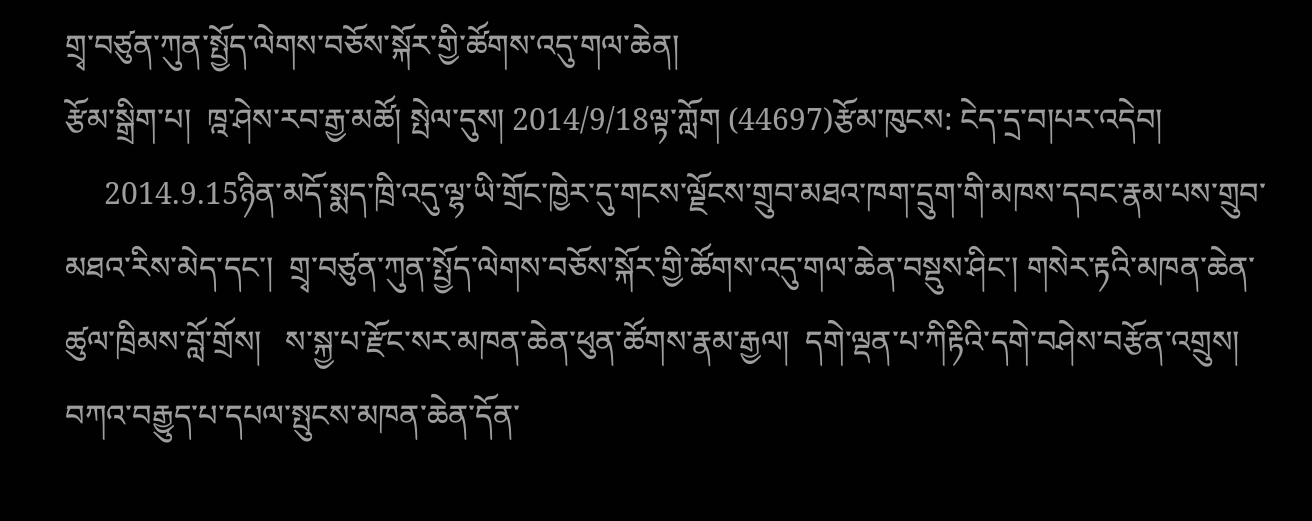གྲྭ་བཙུན་ཀུན་སྤྱོད་ལེགས་བཅོས་སྐོར་གྱི་ཚོགས་འདུ་གལ་ཆེན།
རྩོམ་སྒྲིག་པ།  ཁྰ་ཤེས་རབ་རྒྱ་མཚོ། སྤེལ་དུས། 2014/9/18ལྟ་ཀློག (44697)རྩོམ་ཁུངས: ངེད་དྲ་བ།པར་འདེབ།
     2014.9.15ཉིན་མདོ་སྨད་ཁྲི་འདུ་ལྷ་ཡི་གྲོང་ཁྱེར་དུ་གངས་ལྗོངས་གྲུབ་མཐའ་ཁག་དྲུག་གི་མཁས་དབང་རྣམ་པས་གྲུབ་མཐའ་རིས་མེད་དང་།  གྲྭ་བཙུན་ཀུན་སྤྱོད་ལེགས་བཅོས་སྐོར་གྱི་ཚོགས་འདུ་གལ་ཆེན་བསྡུས་ཤིང་། གསེར་རྟའི་མཁན་ཆེན་ཚུལ་ཁྲིམས་བློ་གྲོས།   ས་སྐྱ་པ་རྫོང་སར་མཁན་ཆེན་ཕུན་ཚོགས་རྣམ་རྒྱལ།  དགེ་ལྡན་པ་ཀིརྟིའི་དགེ་བཤེས་བརྩོན་འགྲུས། བཀའ་བརྒྱུད་པ་དཔལ་སྤུངས་མཁན་ཆེན་དོན་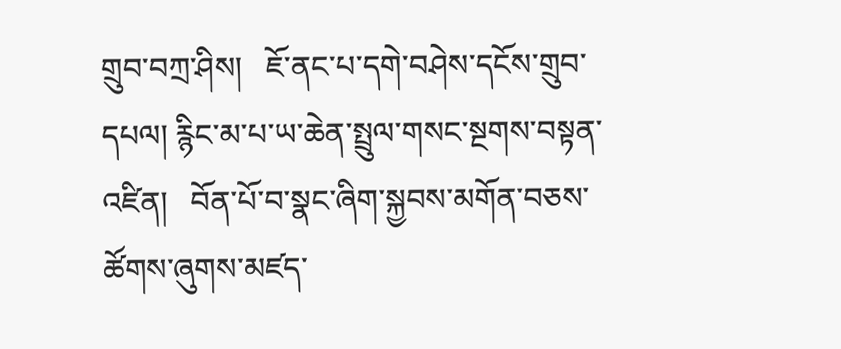གྲུབ་བཀྲ་ཤིས།   ཇོ་ནང་པ་དགེ་བཤེས་དངོས་གྲུབ་དཔལ། རྙིང་མ་པ་ཡ་ཆེན་སྤྲུལ་གསང་སྔགས་བསྟན་འཛིན།   བོན་པོ་བ་སྣང་ཞིག་སྐྱབས་མགོན་བཅས་ཚོགས་ཞུགས་མཛད་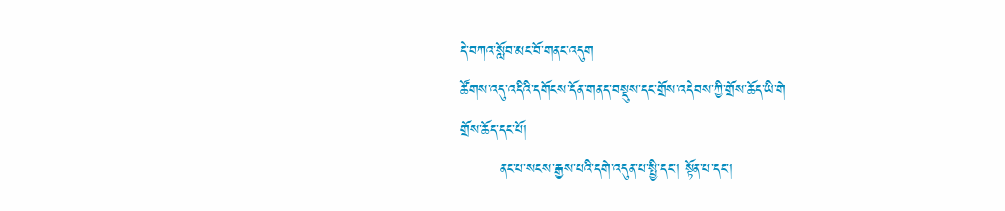དེ་བཀའ་སློབ་མང་བོ་གནང་འདུག
ཚོགས་འདུ་འདིའི་དགོངས་དོན་གནད་བསྡུས་དང་གྲོས་འདེབས་ཀྱི་གྲོས་ཆོད་ཡི་གེ
གྲོས་ཆོད་དང་པོ།
        ནང་པ་སངས་རྒྱས་པའི་དགེ་འདུན་པ་སྤྱི་དང་། སྟོན་པ་དང་།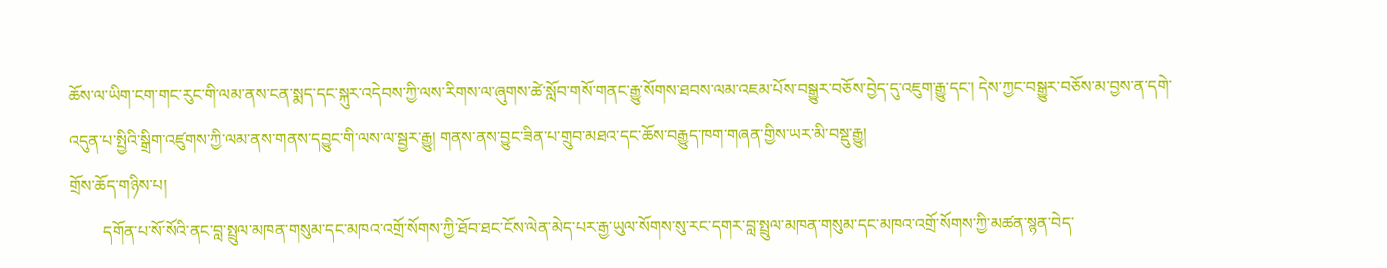ཆོས་ལ་ཡིག་ངག་གང་རུང་གི་ལམ་ནས་ངན་སྨད་དང་སྐུར་འདེབས་ཀྱི་ལས་རིགས་ལ་ཞུགས་ཚེ་སློབ་གསོ་གནང་རྒྱུ་སོགས་ཐབས་ལམ་འཇམ་པོས་བསྒྱུར་བཅོས་བྱེད་དུ་འཇུག་རྒྱུ་དང་། དེས་ཀྱང་བསྒྱུར་བཅོས་མ་བྱས་ན་དགེ་འདུན་པ་སྤྱིའི་སྒྲིག་འཛུགས་ཀྱི་ལམ་ནས་གནས་དབྱུང་གི་ལས་ལ་སྦྱར་རྒྱུ། གནས་ནས་བྱུང་ཟིན་པ་གྲུབ་མཐའ་དང་ཆོས་བརྒྱུད་ཁག་གཞན་གྱིས་ཡར་མི་བསྡུ་རྒྱུ།
གྲོས་ཆོད་གཉིས་པ།
        དགོན་པ་སོ་སོའི་ནང་བླ་སྤྲུལ་མཁན་གསུམ་དང་མཁའ་འགྲོ་སོགས་ཀྱི་ཐོབ་ཐང་ངོས་ལེན་མེད་པར་རྒྱ་ཡུལ་སོགས་སུ་རང་དགར་བླ་སྤྲུལ་མཁན་གསུམ་དང་མཁའ་འགྲོ་སོགས་ཀྱི་མཚན་སྙན་བེད་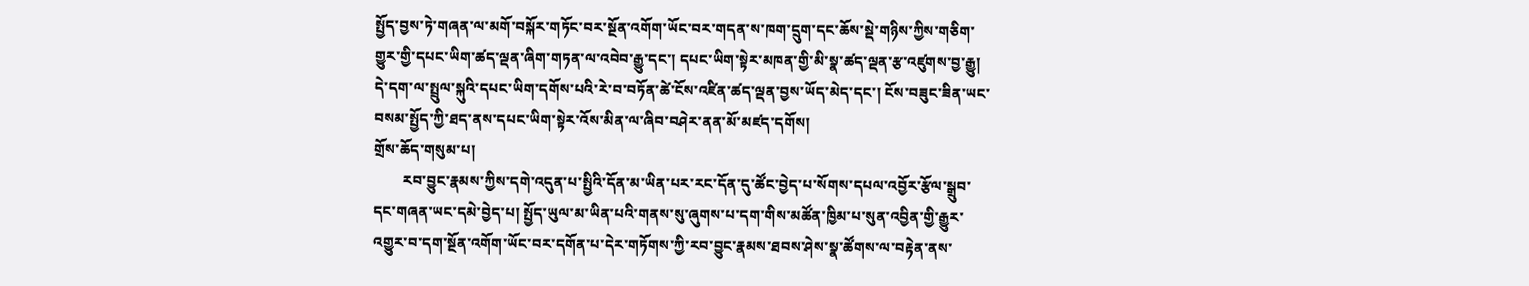སྤྱོད་བྱས་ཏེ་གཞན་ལ་མགོ་བསྐོར་གཏོང་བར་སྔོན་འགོག་ཡོང་བར་གདན་ས་ཁག་དྲུག་དང་ཆོས་སྡེ་གཉིས་ཀྱིས་གཅིག་གྱུར་གྱི་དཔང་ཡིག་ཚད་ལྡན་ཞིག་གཏན་ལ་འབེབ་རྒྱུ་དང་། དཔང་ཡིག་སྟེར་མཁན་གྱི་མི་སྣ་ཚད་ལྡན་རྩ་འཛུགས་བྱ་རྒྱུ། དེ་དག་ལ་སྤྲུལ་སྐུའི་དཔང་ཡིག་དགོས་པའི་རེ་བ་བཏོན་ཚེ་ངོས་འཛིན་ཚད་ལྡན་བྱས་ཡོད་མེད་དང་། ངོས་བཟུང་ཟིན་ཡང་བསམ་སྤྱོད་ཀྱི་ཐད་ནས་དཔང་ཡིག་སྟེར་འོས་མིན་ལ་ཞིབ་བཤེར་ནན་མོ་མཛད་དགོས།
གྲོས་ཆོད་གསུམ་པ།
        རབ་བྱུང་རྣམས་ཀྱིས་དགེ་འདུན་པ་སྤྱིའི་དོན་མ་ཡིན་པར་རང་དོན་དུ་ཚོང་བྱེད་པ་སོགས་དཔལ་འབྱོར་རྩོལ་སྒྲུབ་དང་གཞན་ཡང་དམེ་བྱེད་པ། སྤྱོད་ཡུལ་མ་ཡིན་པའི་གནས་སུ་ཞུགས་པ་དག་གིས་མཚོན་ཁྱིམ་པ་སུན་འབྱིན་གྱི་རྒྱུར་འགྱུར་བ་དག་སྔོན་འགོག་ཡོང་བར་དགོན་པ་དེར་གཏོགས་ཀྱི་རབ་བྱུང་རྣམས་ཐབས་ཤེས་སྣ་ཚོགས་ལ་བརྟེན་ནས་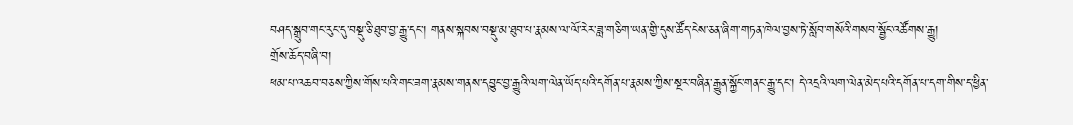བཤད་སྒྲུབ་གང་རུང་དུ་བསྡུ་ཅི་ཐུབ་བྱ་རྒྱུ་དང་། གནས་སྐབས་བསྡུ་མ་ཐུབ་པ་རྣམས་ལ་ལོ་རེར་ཟླ་གཅིག་ཡན་གྱི་དུས་ཚོད་ངེས་ཅན་ཞིག་གཏན་ཁེལ་བྱས་ཏེ་སློབ་གསོའི་གསབ་སྦྱོང་འཚོགས་རྒྱུ།
གྲོས་ཆོད་བཞི་བ།
ཕམ་པ་འཆབ་བཅས་ཀྱིས་གོས་པའི་གང་ཟག་རྣམས་གནས་དབྱུང་བྱ་རྒྱུའི་ལག་ལེན་ཡོད་པའི་དགོན་པ་རྣམས་ཀྱིས་སྔར་བཞིན་རྒྱུན་སྐྱོང་གནང་རྒྱུ་དང་། དེ་འདྲའི་ལག་ལེན་མེད་པའི་དགོན་པ་དག་གིས་ད་ཕྱིན་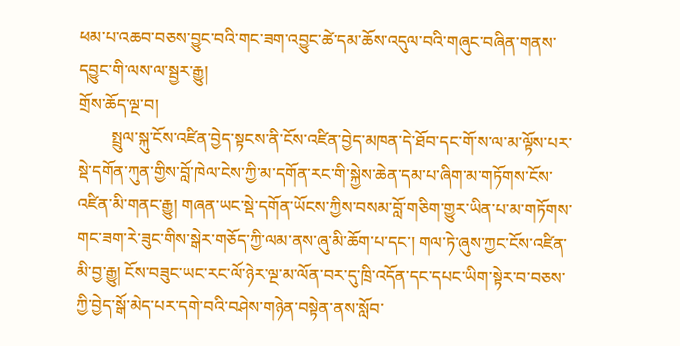ཕམ་པ་འཆབ་བཅས་བྱུང་བའི་གང་ཟག་འབྱུང་ཚེ་དམ་ཆོས་འདུལ་བའི་གཞུང་བཞིན་གནས་དབྱུང་གི་ལས་ལ་སྦྱར་རྒྱུ།
གྲོས་ཆོད་ལྔ་བ།
        སྤྲུལ་སྐུ་ངོས་འཛིན་བྱེད་སྟངས་ནི་ངོས་འཛིན་བྱེད་མཁན་དེ་ཐོབ་དང་གོ་ས་ལ་མ་ལྟོས་པར་སྡེ་དགོན་ཀུན་གྱིས་བློ་ཁེལ་ངེས་ཀྱི་མ་དགོན་རང་གི་སྐྱེས་ཆེན་དམ་པ་ཞིག་མ་གཏོགས་ངོས་འཛིན་མི་གནང་རྒྱུ། གཞན་ཡང་སྡེ་དགོན་ཡོངས་ཀྱིས་བསམ་བློ་གཅིག་གྱུར་ཡིན་པ་མ་གཏོགས་གང་ཟག་རེ་ཟུང་གིས་སྒེར་གཅོད་ཀྱི་ལམ་ནས་ཞུ་མི་ཆོག་པ་དང་། གལ་ཏེ་ཞུས་ཀྱང་ངོས་འཛིན་མི་བྱ་རྒྱུ། ངོས་བཟུང་ཡང་རང་ལོ་ཉེར་ལྔ་མ་ལོན་བར་དུ་ཁྲི་འདོན་དང་དཔང་ཡིག་སྟེར་བ་བཅས་ཀྱི་བྱེད་སྒོ་མེད་པར་དགེ་བའི་བཤེས་གཉེན་བསྟེན་ནས་སློབ་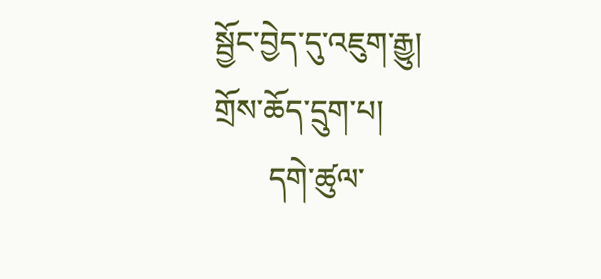སྦྱོང་བྱེད་དུ་འཇུག་རྒྱུ།
གྲོས་ཆོད་དྲུག་པ།
       དགེ་ཚུལ་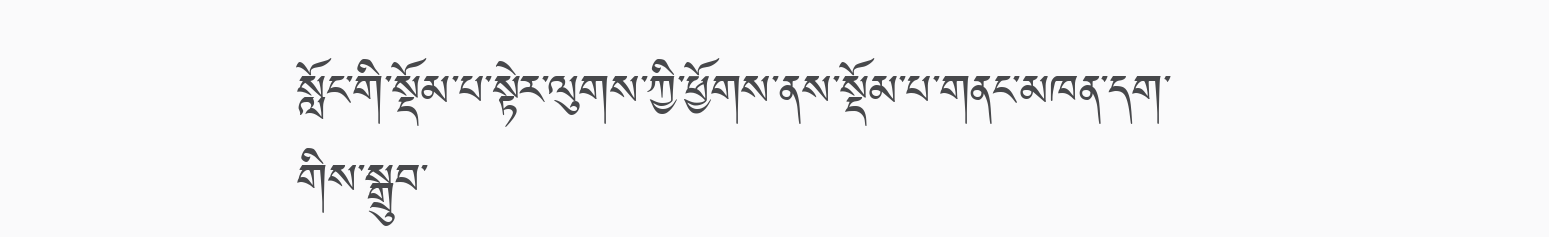སློང་གི་སྡོམ་པ་སྟེར་ལུགས་ཀྱི་ཕྱོགས་ནས་སྡོམ་པ་གནང་མཁན་དག་གིས་སྒྲུབ་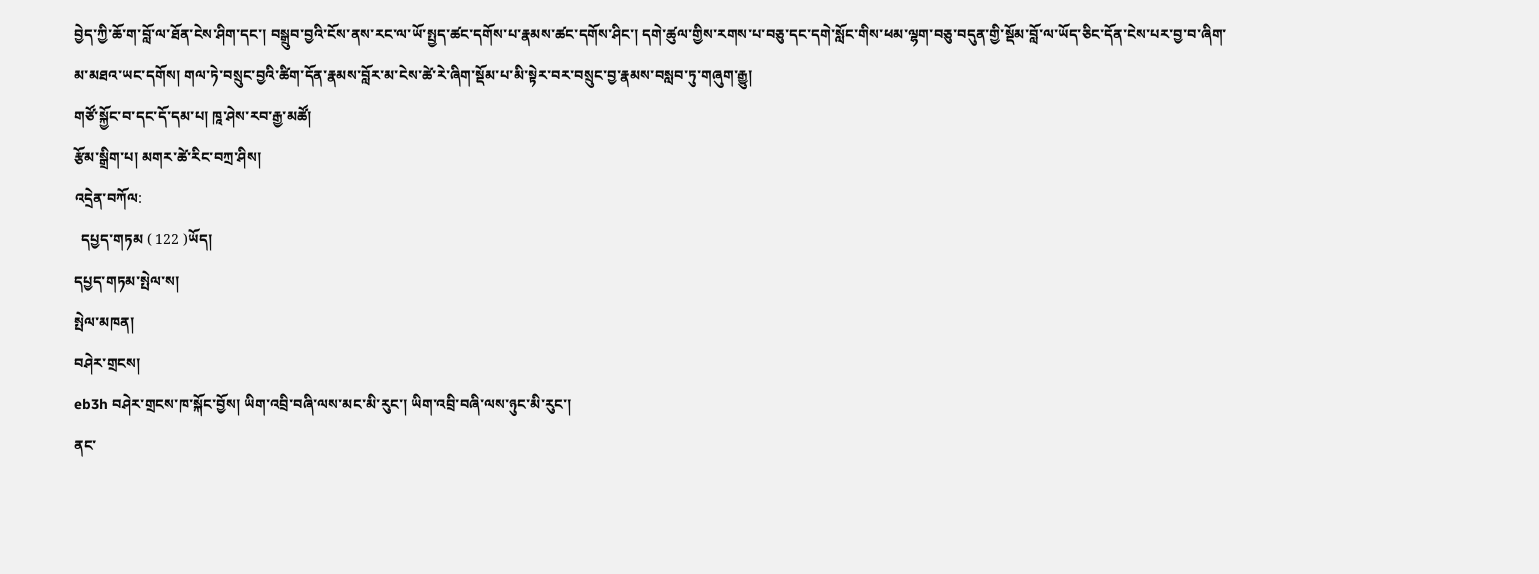བྱེད་ཀྱི་ཆོ་ག་བློ་ལ་ཐོན་ངེས་ཤིག་དང་། བསྒྲུབ་བྱའི་ངོས་ནས་རང་ལ་ཡོ་སྤྱད་ཚང་དགོས་པ་རྣམས་ཚང་དགོས་ཤིང་། དགེ་ཚུལ་གྱིས་རགས་པ་བཅུ་དང་དགེ་སློང་གིས་ཕམ་ལྷག་བཅུ་བདུན་གྱི་སྡོམ་བློ་ལ་ཡོད་ཅིང་དོན་ངེས་པར་བྱ་བ་ཞིག་མ་མཐའ་ཡང་དགོས། གལ་ཏེ་བསྲུང་བྱའི་ཚིག་དོན་རྣམས་བློར་མ་ངེས་ཚེ་རེ་ཞིག་སྡོམ་པ་མི་སྟེར་བར་བསྲུང་བྱ་རྣམས་བསླབ་ཏུ་གཞུག་རྒྱུ།
གཙོ་སྐྱོང་བ་དང་དོ་དམ་པ། ཁཱ་ཤེས་རབ་རྒྱ་མཚོ།
རྩོམ་སྒྲིག་པ། མགར་ཚེ་རིང་བཀྲ་ཤིས།
འདྲེན་བཀོལ:
  དཔྱད་གཏམ ( 122 )ཡོད།
དཔྱད་གཏམ་སྤེལ་ས།
སྤེལ་མཁན།
བཤེར་གྲངས།
eb3h བཤེར་གྲངས་ཁ་སྐོང་བྱོས། ཡིག་འབྲི་བཞི་ལས་མང་མི་རུང་། ཡིག་འབྲི་བཞི་ལས་ཉུང་མི་རུང་།
ནང་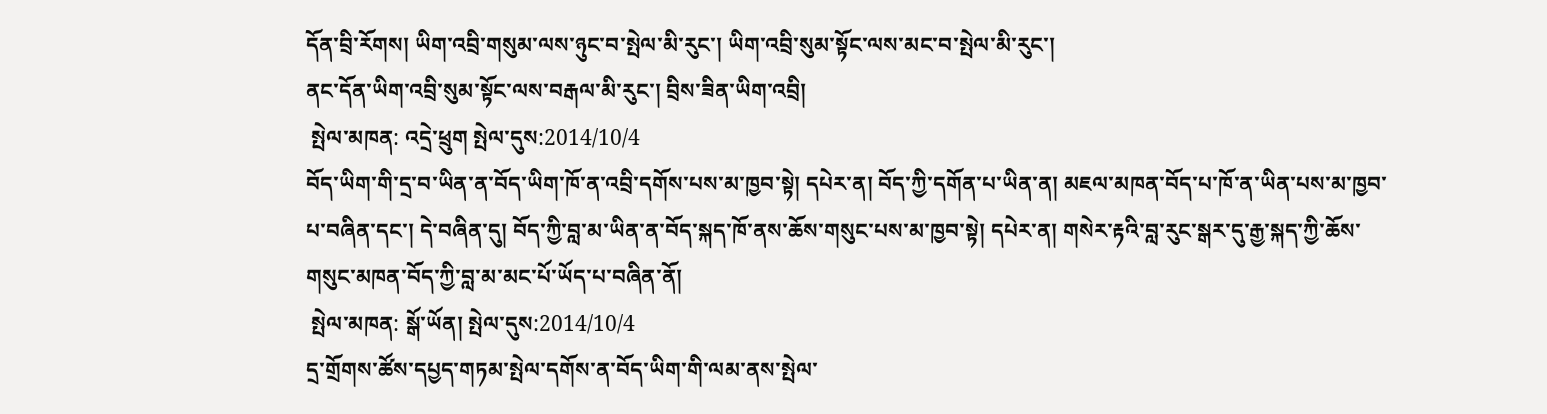དོན་བྲི་རོགས། ཡིག་འབྲི་གསུམ་ལས་ཉུང་བ་སྤེལ་མི་རུང་། ཡིག་འབྲི་སུམ་སྟོང་ལས་མང་བ་སྤེལ་མི་རུང་།
ནང་དོན་ཡིག་འབྲི་སུམ་སྟོང་ལས་བརྒལ་མི་རུང་། བྲིས་ཟིན་ཡིག་འབྲི།
 སྤེལ་མཁན: འདྲེ་ཕྲུག སྤེལ་དུས:2014/10/4
བོད་ཡིག་གི་དྲ་བ་ཡིན་ན་བོད་ཡིག་ཁོ་ན་འབྲི་དགོས་པས་མ་ཁྱབ་སྟེ། དཔེར་ན། བོད་ཀྱི་དགོན་པ་ཡིན་ན། མཇལ་མཁན་བོད་པ་ཁོ་ན་ཡིན་པས་མ་ཁྱབ་པ་བཞིན་དང་། དེ་བཞིན་དུ། བོད་ཀྱི་བླ་མ་ཡིན་ན་བོད་སྐད་ཁོ་ནས་ཆོས་གསུང་པས་མ་ཁྱབ་སྟེ། དཔེར་ན། གསེར་རྟའི་བླ་རུང་སྒར་དུ་རྒྱ་སྐད་ཀྱི་ཆོས་གསུང་མཁན་བོད་ཀྱི་བླ་མ་མང་པོ་ཡོད་པ་བཞིན་ནོ།
 སྤེལ་མཁན: སྒོ་ཡོན། སྤེལ་དུས:2014/10/4
དྲ་གྲོགས་ཚོས་དཔྱད་གཏམ་སྤེལ་དགོས་ན་བོད་ཡིག་གི་ལམ་ནས་སྤེལ་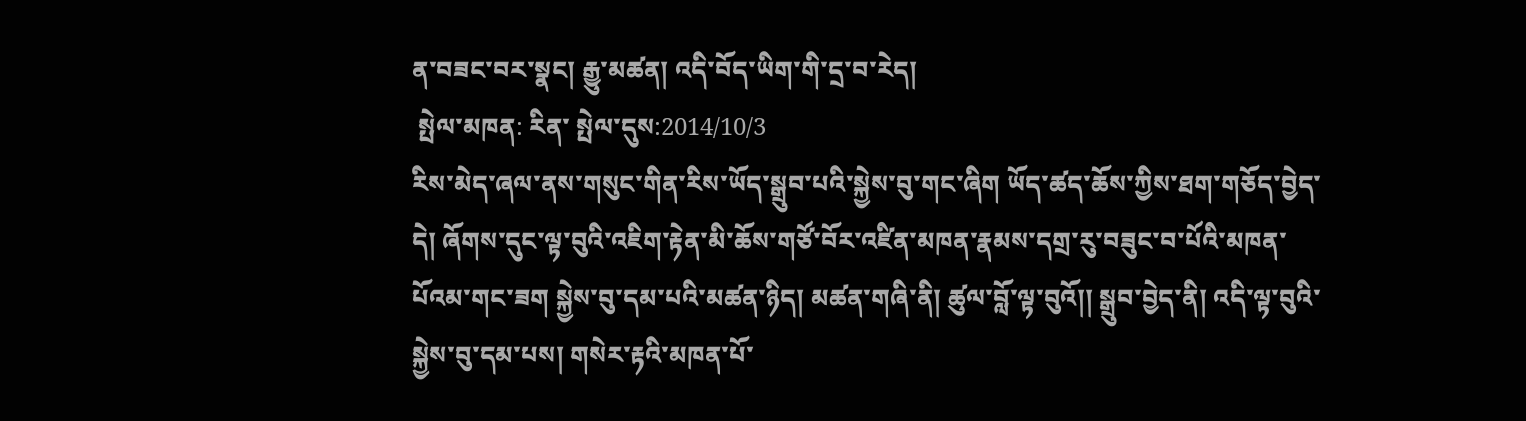ན་བཟང་བར་སྣང། རྒྱུ་མཚན། འདི་བོད་ཡིག་གི་དྲ་བ་རེད།
 སྤེལ་མཁན: རིན་ སྤེལ་དུས:2014/10/3
རིས་མེད་ཞལ་ནས་གསུང་གིན་རིས་ཡོད་སྒྲུབ་པའི་སྐྱེས་བུ་གང་ཞིག ཡོད་ཚད་ཆོས་ཀྱིས་ཐག་གཅོད་བྱེད་དེ། ཞོགས་དུང་ལྟ་བུའི་འཇིག་རྟེན་མི་ཆོས་གཙོ་བོར་འཛིན་མཁན་རྣམས་དགྲ་རུ་བཟུང་བ་པོའི་མཁན་པོའམ་གང་ཟག སྐྱེས་བུ་དམ་པའི་མཚན་ཉིད། མཚན་གཞི་ནི། ཚུལ་བློ་ལྟ་བུའོ།། སྒྲུབ་བྱེད་ནི། འདི་ལྟ་བུའི་སྐྱེས་བུ་དམ་པས། གསེར་རྟའི་མཁན་པོ་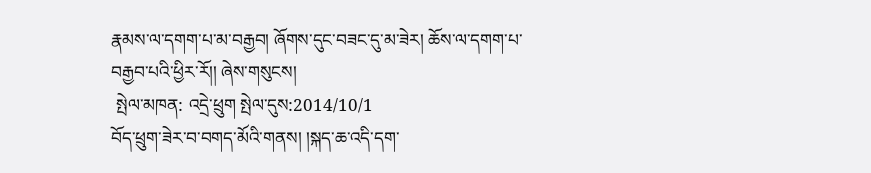རྣམས་ལ་དགག་པ་མ་བརྒྱབ། ཞོགས་དུང་བཟང་དུ་མ་ཟེར། ཆོས་ལ་དགག་པ་བརྒྱབ་པའི་ཕྱིར་རོ།། ཞེས་གསུངས།
 སྤེལ་མཁན: འདྲེ་ཕྲུག སྤེལ་དུས:2014/10/1
བོད་ཕྲུག་ཟེར་བ་བགད་མོའི་གནས། །སྐད་ཆ་འདི་དག་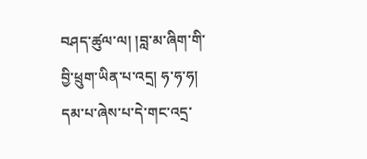བཤད་ཚུལ་ལ། །བླ་མ་ཞིག་གི་བྱི་ཕྲུག་ཡིན་པ་འདྲ། ཧ་ཧ་ཧ། དམ་པ་ཞེས་པ་དེ་གང་འདྲ་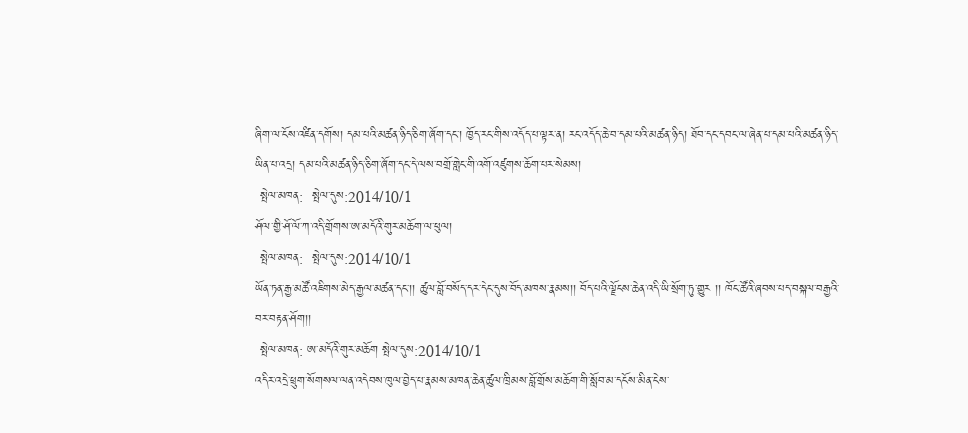ཞིག་ལ་ངོས་འཛིན་དགོས། དམ་པའི་མཚན་ཉིད་ཅིག་ཞོག་དང་། ཁྱོད་རང་གིས་འདོད་པ་ལྟར་ན། རང་འདོད་ཆེ་བ་དམ་པའི་མཚན་ཉིད། ཐོབ་དང་དབང་ལ་ཞེན་པ་དམ་པའི་མཚན་ཉིད་ཡིན་པ་འདྲ། དམ་པའི་མཚན་ཉིད་ཅིག་ཞོག་དང་དེ་ལས་བགྲོ་གླེང་གི་འགོ་འཛུགས་ཆོག་པར་སེམས།
 སྤེལ་མཁན:  སྤེལ་དུས:2014/10/1
ཤོལ་གྱི་ཤོ་ལོ་ཀ་འདི་གྲོགས་ཨ་མདོའི་གུར་མཆོག་ལ་ཕུལ།
 སྤེལ་མཁན:  སྤེལ་དུས:2014/10/1
ཡོན་ཏན་རྒྱ་མཚོ་འཇིགས་མེད་རྒྱལ་མཚན་དང་།། ཚུལ་བློ་བསོད་དར་དེང་དུས་བོད་མཁས་རྣམས།། བོད་པའི་ལྗོངས་ཆེན་འདི་ཡི་སྲོག་ཏུ་གྱུར །། ཁོང་ཚོའི་ཞབས་པད་བསྐལ་བརྒྱའི་བར་བརྟན་ཤོག།།
 སྤེལ་མཁན: ཨ་མདོའི་གུར་མཆོག སྤེལ་དུས:2014/10/1
འདིར་འདྲེ་ཕྲུག་སོགསལ་ལན་འདེབས་ཁུལ་བྱེད་པ་རྣམས་མཁན་ཆེན་ཚུལ་ཁྲིམས་བློ་གྲོས་མཆོག་གི་སློབ་མ་དངོས་མིན་ངེས་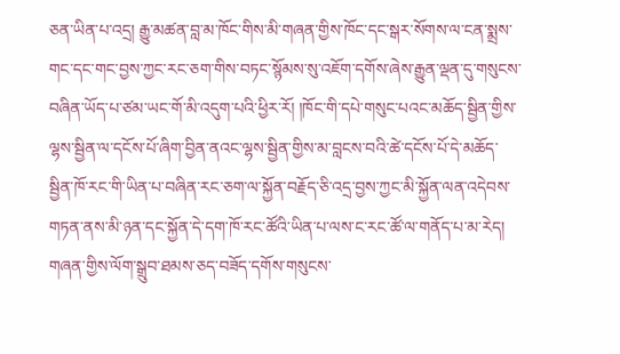ཅན་ཡིན་པ་འདྲ། རྒྱུ་མཚན་བླ་མ་ཁོང་གིས་མི་གཞན་གྱིས་ཁོང་དང་སྒར་སོགས་ལ་ངན་སྨྲས་གང་དང་གང་བྱས་ཀྱང་རང་ཅག་གིས་བཏང་སྙོམས་སུ་འཇོག་དགོས་ཞེས་རྒྱུན་ལྡན་དུ་གསུངས་བཞིན་ཡོད་པ་ཙམ་ཡང་གོ་མི་འདུག་པའི་ཕྱིར་རོ། །ཁོང་གི་དཔེ་གསུང་པའང་མཆོད་སྦྱིན་གྱིས་ལྷས་སྦྱིན་ལ་དངོས་པོ་ཞིག་བྱིན་ནའང་ལྷས་སྦྱིན་གྱིས་མ་བླངས་བའི་ཚེ་དངོས་པོ་དེ་མཆོད་སྦྱིན་ཁོ་རང་གི་ཡིན་པ་བཞིན་རང་ཅག་ལ་སྐྱོན་བརྗོད་ཅི་འདྲ་བྱས་ཀྱང་མི་སྐྱོན་ལན་འདེབས་གཏན་ནས་མི་ཉན་དང་སྐྱོན་དེ་དག་ཁོ་རང་ཚོའི་ཡིན་པ་ལས་ང་རང་ཚོ་ལ་གནོད་པ་མ་རེད། གཞན་གྱིས་ལོག་སྒྲུབ་ཐམས་ཅད་བཟོད་དགོས་གསུངས་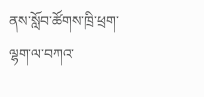ནས་སློབ་ཚོགས་ཁྲི་ཕྲག་ལྷག་ལ་བཀའ་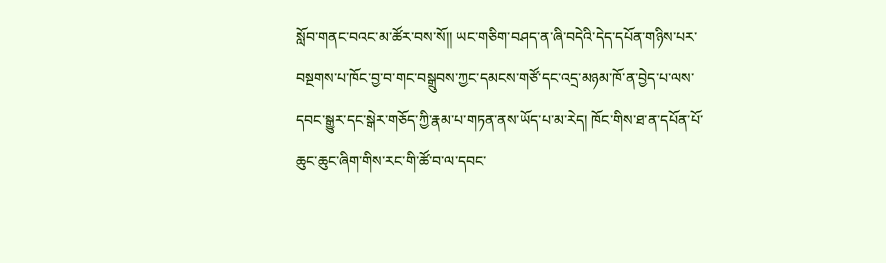སློབ་གནང་བའང་མ་ཚོར་བས་སོ།། ཡང་གཅིག་བཤད་ན་ཞི་བདེའི་དེད་དཔོན་གཉིས་པར་བསྔགས་པ་ཁོང་བྱ་བ་གང་བསྒྲུབས་ཀྱང་དམངས་གཙོ་དང་འདྲ་མཉམ་ཁོ་ན་བྱེད་པ་ལས་དབང་སྒྱུར་དང་སྒེར་གཅོད་ཀྱི་རྣམ་པ་གཏན་ནས་ཡོད་པ་མ་རེད། ཁོང་གིས་ཐ་ན་དཔོན་པོ་ཆུང་ཆུང་ཞིག་གིས་རང་གི་ཚོ་བ་ལ་དབང་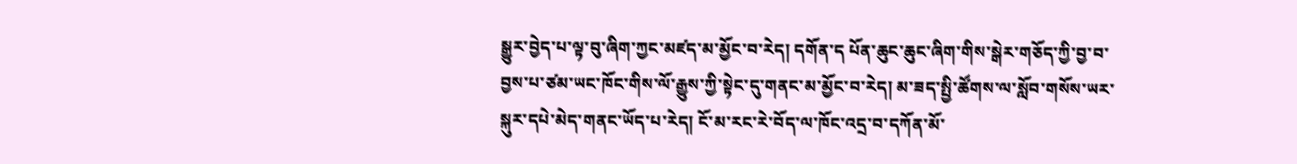སྒྱུར་བྱེད་པ་ལྟ་བུ་ཞིག་ཀྱང་མཛད་མ་མྱོང་བ་རེད། དགོན་ད པོན་ཆུང་ཆུང་ཞིག་གིས་སྒེར་གཅོད་ཀྱི་བྱ་བ་བྱས་པ་ཙམ་ཡང་ཁོང་གིས་ལོ་རྒྱུས་ཀྱི་སྟེང་དུ་གནང་མ་མྱོང་བ་རེད། མ་ཟད་སྤྱི་ཚོགས་ལ་སློབ་གསོས་ཡར་སྐུར་དཔེ་མེད་གནང་ཡོད་པ་རེད། ངོ་མ་རང་རེ་བོད་ལ་ཁོང་འདྲ་བ་དཀོན་མོ་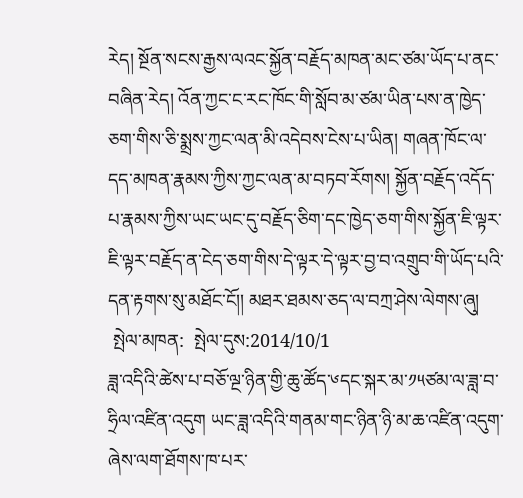རེད། སྔོན་སངས་རྒྱས་ལའང་སྐྱོན་བརྗོད་མཁན་མང་ཙམ་ཡོད་པ་ནང་བཞིན་རེད། འོན་ཀྱང་ང་རང་ཁོང་གི་སློབ་མ་ཙམ་ཡིན་པས་ན་ཁྱེད་ཅག་གིས་ཅི་སྨྲས་ཀྱང་ལན་མི་འདེབས་ངེས་པ་ཡིན། གཞན་ཁོང་ལ་དད་མཁན་རྣམས་ཀྱིས་ཀྱང་ལན་མ་བཏབ་རོགས། སྐྱོན་བརྗོད་འདོད་པ་རྣམས་ཀྱིས་ཡང་ཡང་དུ་བརྗོད་ཅིག་དང་ཁྱེད་ཅག་གིས་སྐྱོན་ཇི་ལྟར་ཇི་ལྟར་བརྗོད་ན་ངེད་ཅག་གིས་དེ་ལྟར་དེ་ལྟར་བྱ་བ་འགྲུབ་གི་ཡོད་པའི་དན་རྟགས་སུ་མཐོང་ངོ།། མཐར་ཐམས་ཅད་ལ་བཀྲ་ཤེས་ལེགས་ཞུ།
 སྤེལ་མཁན:  སྤེལ་དུས:2014/10/1
ཟླ་འདིའི་ཚེས་པ་བཅོ་ལྔ་ཉིན་གྱི་ཆུ་ཚོད་༦དང་སྐར་མ་༡༥ཙམ་ལ་ཟླ་བ་ཧྲིལ་འཛིན་འདུག ཡང་ཟླ་འདིའི་གནམ་གང་ཉིན་ཉི་མ་ཆ་འཛིན་འདུག་ཞེས་ལག་ཐོགས་ཁ་པར་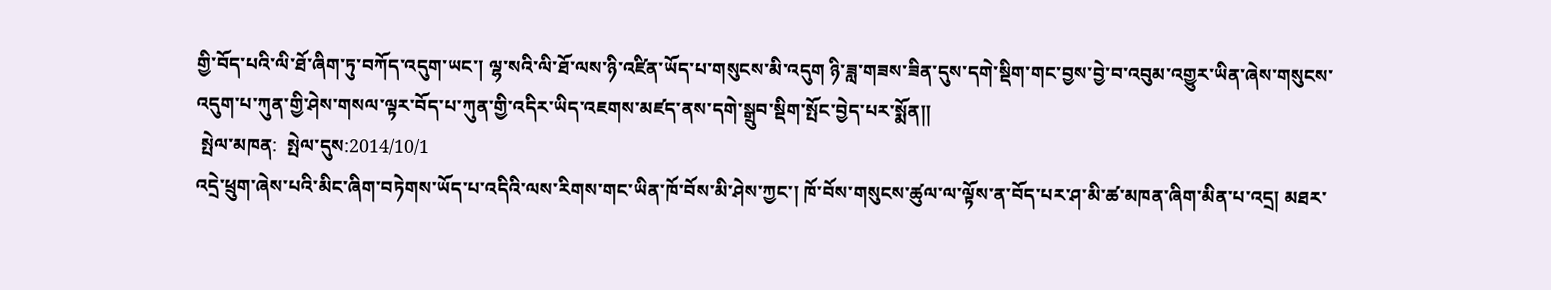གྱི་བོད་པའི་ལི་ཐོ་ཞིག་ཏུ་བཀོད་འདུག་ཡང་། ལྷ་སའི་ལི་ཐོ་ལས་ཉི་འཛིན་ཡོད་པ་གསུངས་མི་འདུག ཉི་ཟླ་གཟས་ཟིན་དུས་དགེ་སྡིག་གང་བྱས་བྱེ་བ་འབུམ་འགྱུར་ཡིན་ཞེས་གསུངས་འདུག་པ་ཀུན་གྱི་ཤེས་གསལ་ལྟར་བོད་པ་ཀུན་གྱི་འདིར་ཡིད་འཇགས་མཛད་ནས་དགེ་སྒྲུབ་སྡིག་སྤོང་བྱེད་པར་སྨོན།།
 སྤེལ་མཁན:  སྤེལ་དུས:2014/10/1
འདྲེ་ཕྲུག་ཞེས་པའི་མིང་ཞིག་བཏེགས་ཡོད་པ་འདིའི་ལས་རིགས་གང་ཡིན་ཁོ་བོས་མི་ཤེས་ཀྱང་། ཁོ་བོས་གསུངས་ཚུལ་ལ་ལྟོས་ན་བོད་པར་ཤ་མི་ཚ་མཁན་ཞིག་མིན་པ་འདྲ། མཐར་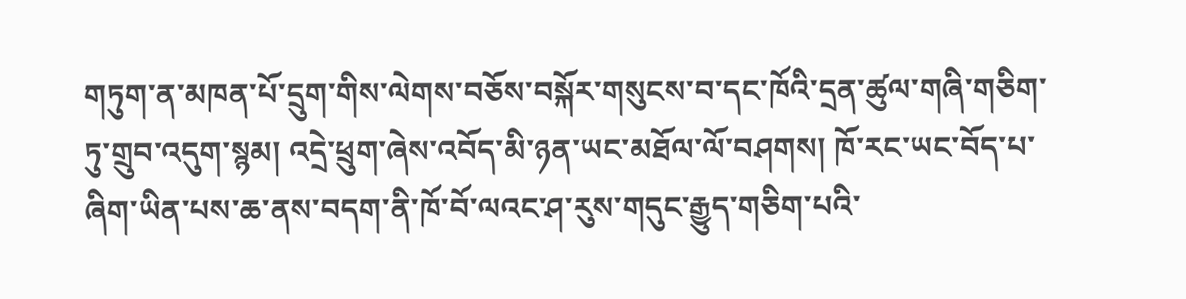གཏུག་ན་མཁན་པོ་དྲུག་གིས་ལེགས་བཅོས་བསྐོར་གསུངས་བ་དང་ཁོའི་དྲན་ཚུལ་གཞི་གཅིག་ཏུ་གྲུབ་འདུག་སྙམ། འདྲེ་ཕྲུག་ཞེས་འབོད་མི་ཉན་ཡང་མཐོལ་ལོ་བཤགས། ཁོ་རང་ཡང་བོད་པ་ཞིག་ཡིན་པས་ཆ་ནས་བདག་ནི་ཁོ་བོ་ལའང་ཤ་རུས་གདུང་རྒྱུད་གཅིག་པའི་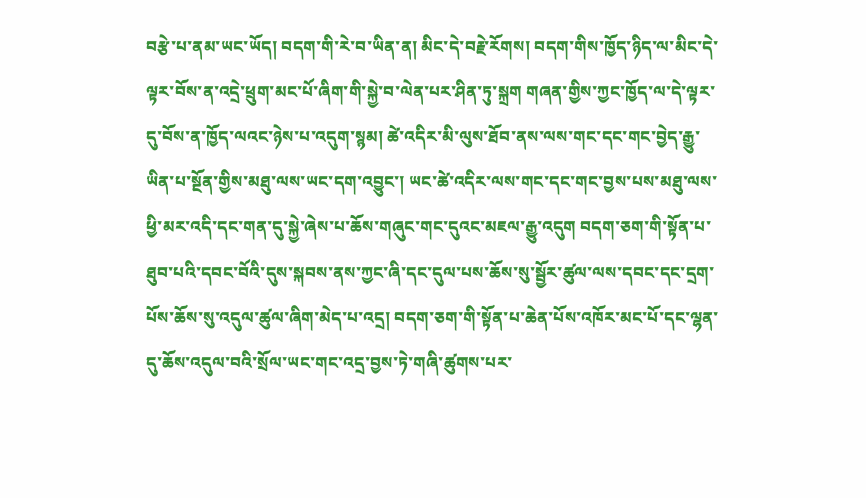བརྩེ་པ་ནམ་ཡང་ཡོད། བདག་གི་རེ་བ་ཡིན་ན། མིང་དེ་བརྗེ་རོགས། བདག་གིས་ཁྱོད་ཉིད་ལ་མིང་དེ་ལྟར་བོས་ན་འདྲེ་ཕྲུག་མང་པོ་ཞིག་གི་སྐྱེ་བ་ལེན་པར་ཤིན་ཏུ་སྐྲག གཞན་གྱིས་ཀྱང་ཁྱོད་ལ་དེ་ལྟར་དུ་བོས་ན་ཁྱོད་ལའང་ཉེས་པ་འདུག་སྙམ། ཚེ་འདིར་མི་ལུས་ཐོབ་ནས་ལས་གང་དང་གང་བྱེད་རྒྱུ་ཡིན་པ་སྔོན་གྱིས་མཐུ་ལས་ཡང་དག་འབྱུང་། ཡང་ཚེ་འདིར་ལས་གང་དང་གང་བྱས་པས་མཐུ་ལས་ཕྱི་མར་འདི་དང་གན་དུ་སྐྱེ་ཞེས་པ་ཆོས་གཞུང་གང་དུའང་མཇལ་རྒྱུ་འདུག བདག་ཅག་གི་སྟོན་པ་ཐུབ་པའི་དབང་བོའི་དུས་སྐབས་ནས་ཀྱང་ཞི་དང་དུལ་པས་ཆོས་སུ་སྦྱོར་ཚུལ་ལས་དབང་དང་དྲག་པོས་ཆོས་སུ་འདུལ་ཚུལ་ཞིག་མེད་པ་འདྲ། བདག་ཅག་གི་སྟོན་པ་ཆེན་པོས་འཁོར་མང་པོ་དང་ལྷན་དུ་ཆོས་འདུལ་བའི་སྲོལ་ཡང་གང་འདྲ་བྱས་ཏེ་གཞི་ཚུགས་པར་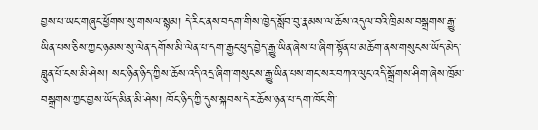བྱས་པ་ཡང་གཞུང་ཕྱོགས་སུ་གསལ་སྙམ། དེ་རིང་ནས་བདག་གིས་ཁྱེད་སློབ་བུ་རྣམས་ལ་ཆོས་འདུལ་བའི་ཁྲིམས་བསྒྲགས་རྒྱུ་ཡིན་པས་ཅིས་ཀྱང་ཉམས་སུ་ལེན་དགོས་མི་ལེན་པ་དག་རྒྱང་ཕུད་བྱེད་རྒྱུ་ཡིན་ཞེས་པ་ཞིག་སྟོན་པ་མཆོག་ནས་གསུངས་ཡོད་མེད་བླུན་པོ་ངས་མི་ཤེས། སང་ཉིན་ཉིད་ཀྱིས་ཆོས་འདི་འདྲ་ཞིག་གསུངས་རྒྱུ་ཡིན་པས་གང་སར་བཀའ་ལུང་འདི་སྒྲོགས་ཤིག་ཞེས་ཁྲོམ་བསྒྲགས་ཀྱང་བྱས་ཡོད་མིན་མི་ཤེས། ཁོང་ཉིད་ཀྱི་དུས་སྐབས་དེར་ཆོས་ཉན་པ་དག་ཁོང་གི་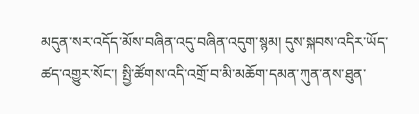མདུན་སར་འདོད་མོས་བཞིན་འདུ་བཞིན་འདུག་སྙམ། དུས་སྐབས་འདིར་ཡོད་ཚད་འགྱུར་སོང་། སྤྱི་ཚོགས་འདི་འགྲོ་བ་མི་མཆོག་དམན་ཀུན་ནས་ཐུན་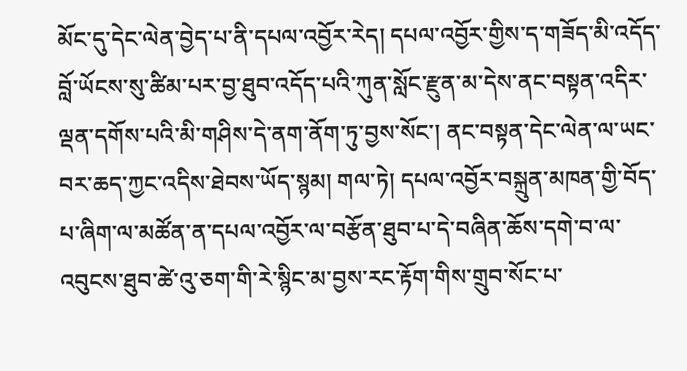མོང་དུ་དེང་ལེན་བྱེད་པ་ནི་དཔལ་འབྱོར་རེད། དཔལ་འབྱོར་གྱིས་ད་གཟོད་མི་འདོད་བློ་ཡོངས་སུ་ཚིམ་པར་བྱ་ཐུབ་འདོད་པའི་ཀུན་སློང་རྫུན་མ་དེས་ནང་བསྟན་འདིར་ལྡན་དགོས་པའི་མི་གཤིས་དེ་ནག་ནོག་ཏུ་བྱས་སོང་། ནང་བསྟན་དེང་ལེན་ལ་ཡང་བར་ཆད་ཀྱང་འདིས་ཐེབས་ཡོད་སྙམ། གལ་ཏེ། དཔལ་འབྱོར་བསྐྲུན་མཁན་གྱི་བོད་པ་ཞིག་ལ་མཚོན་ན་དཔལ་འབྱོར་ལ་བརྩོན་ཐུབ་པ་དེ་བཞིན་ཆོས་དགེ་བ་ལ་འབུངས་ཐུབ་ཚེ་འུ་ཅག་གི་རེ་སྙིང་མ་བྱས་རང་རྟོག་གིས་གྲུབ་སོང་པ་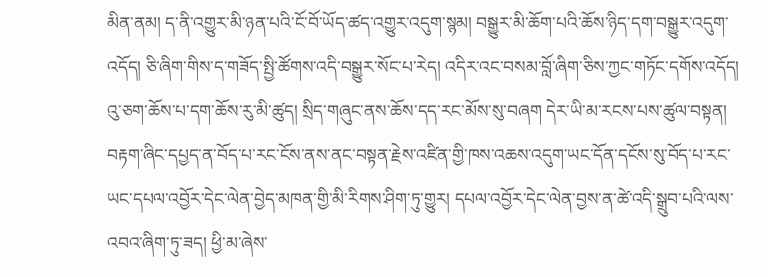མིན་ནམ། ད་ནི་འགྱུར་མི་ཉན་པའི་ངོ་བོ་ཡོད་ཚད་འགྱུར་འདུག་སྙམ། བསྒྱུར་མི་ཆོག་པའི་ཆོས་ཉིད་དག་བསྒྱུར་འདུག་འདོད། ཅི་ཞིག་གིས་ད་གཟོད་སྤྱི་ཚོགས་འདི་བསྒྱུར་སོང་པ་རེད། འདིར་འང་བསམ་བློ་ཞིག་ཅིས་ཀྱང་གཏོང་དགོས་འདོད། འུ་ཅག་ཆོས་པ་དག་ཆོས་རུ་མི་ཚུད། སྲིད་གཞུང་ནས་ཆོས་དད་རང་མོས་སུ་བཞག དེར་ཡི་མ་རངས་པས་ཚུལ་བསྟན། བརྟག་ཞིང་དཔྱད་ན་བོད་པ་རང་ངོས་ནས་ནང་བསྟན་རྗེས་འཛིན་གྱི་ཁས་འཆས་འདུག་ཡང་དོན་དངོས་སུ་བོད་པ་རང་ཡང་དཔལ་འབྱོར་དེང་ལེན་བྱེད་མཁན་གྱི་མི་རིགས་ཤིག་ཏུ་གྱུར། དཔལ་འབྱོར་དེང་ལེན་བྱས་ན་ཚེ་འདི་སྒྲུབ་པའི་ལས་འབའ་ཞིག་ཏུ་ཟད། ཕྱི་མ་ཞེས་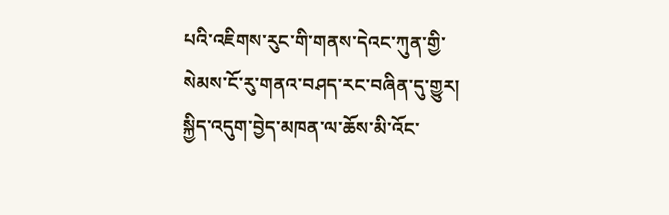པའི་འཇིགས་རུང་གི་གནས་དེའང་ཀུན་གྱི་སེམས་ངོ་རུ་གནའ་བཤད་རང་བཞིན་དུ་གྱུར། སྐྱིད་འདུག་བྱེད་མཁན་ལ་ཆོས་མི་འོང་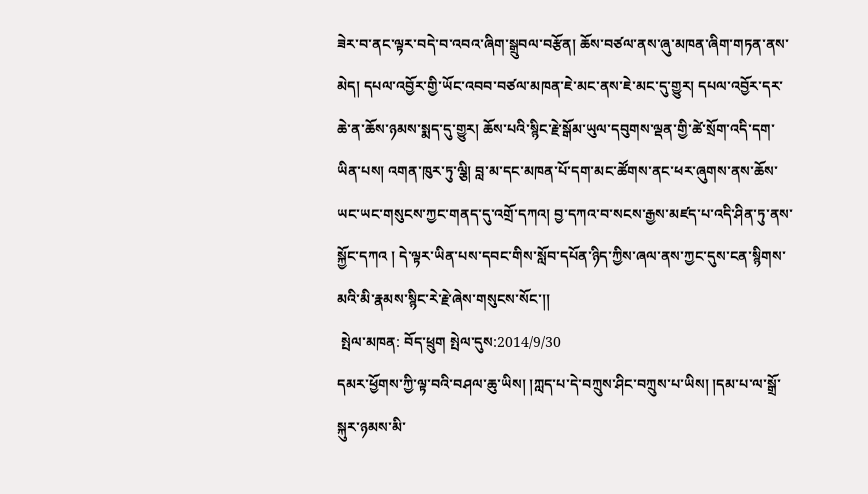ཟེར་བ་ནང་ལྟར་བདེ་བ་འབའ་ཞིག་སྒྲུབལ་བརྩོན། ཆོས་བཙལ་ནས་ཞུ་མཁན་ཞིག་གཏན་ནས་མེད། དཔལ་འབྱོར་གྱི་ཡོང་འབབ་བཙལ་མཁན་ཇེ་མང་ནས་ཇེ་མང་དུ་གྱུར། དཔལ་འབྱོར་དར་ཆེ་ན་ཆོས་ཉམས་སྨད་དུ་གྱུར། ཆོས་པའི་སྙིང་རྗེ་སྒོམ་ཡུལ་དབུགས་ལྡན་གྱི་ཚེ་སྲོག་འདི་དག་ཡིན་པས། འགན་ཁུར་ཏུ་ལྕི། བླ་མ་དང་མཁན་པོ་དག་མང་ཚོགས་ནང་ཕར་ཞུགས་ནས་ཆོས་ཡང་ཡང་གསུངས་ཀྱང་གནད་དུ་འགྲོ་དཀའ། བྱ་དཀའ་བ་སངས་རྒྱས་མཛད་པ་འདི་ཤིན་ཏུ་ནས་སྐྱོང་དཀའ ། དེ་ལྟར་ཡིན་པས་དབང་གིས་སློབ་དཔོན་ཉིད་ཀྱིས་ཞལ་ནས་ཀྱང་དུས་ངན་སྙིགས་མའི་མི་རྣམས་སྙིང་རེ་རྗེ་ཞེས་གསུངས་སོང་།།
 སྤེལ་མཁན: བོད་ཕྲུག སྤེལ་དུས:2014/9/30
དམར་ཕྱོགས་ཀྱི་ལྟ་བའི་བཤལ་ཆུ་ཡིས། །ཀླད་པ་དེ་བཀྲུས་ཤིང་བཀྲུས་པ་ཡིས། །དམ་པ་ལ་སྒྲོ་སྐུར་ཉམས་མི་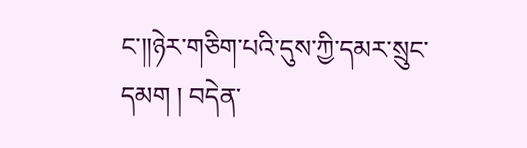ང་།།ཉེར་གཅིག་པའི་དུས་ཀྱི་དམར་སྲུང་དམག ། བདེན་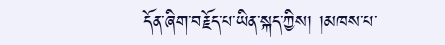དོན་ཞིག་བརྗོད་པ་ཡིན་སྐད་ཀྱིས། །མཁས་པ་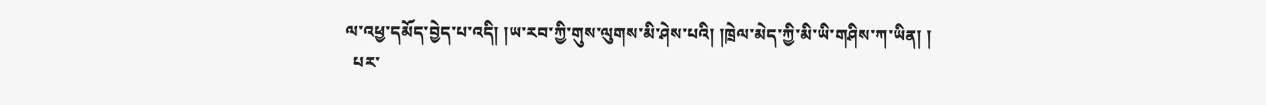ལ་འཕྱ་དམོད་བྱེད་པ་འདི། །ཡ་རབ་ཀྱི་གུས་ལུགས་མི་ཤེས་པའི། །ཁྲེལ་མེད་ཀྱི་མི་ཡི་གཤིས་ཀ་ཡིན། །
  པར་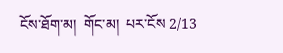ངོས་ཐོག་མ།  གོང་མ།  པར་ངོས 2/13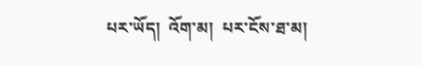པར་ཡོད།  འོག་མ།  པར་ངོས་ཐ་མ།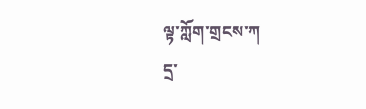ལྟ་ཀློག་གྲངས་ཀ
དྲ་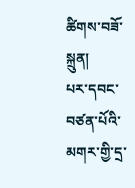ཚིགས་བཟོ་སྐྲུན།
པར་དབང་བཙན་པོའི་མགར་གྱི་དྲ་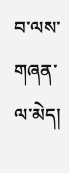བ་ལས་གཞན་ལ་མེད།